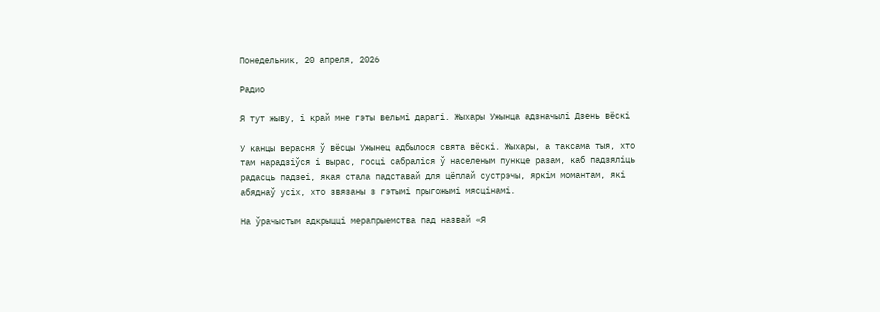Понедельник, 20 апреля, 2026

Радио

Я тут жыву, і край мне гэты вельмі дарагі. Жыхары Ужынца адзначылі Дзень вёскі

У канцы верасня ў вёсцы Ужынец адбылося свята вёскі. Жыхары, а таксама тыя, хто там нарадзіўся і вырас, госці сабраліся ў населеным пункце разам, каб падзяліць радасць падзеі, якая стала падставай для цёплай сустрэчы, яркім момантам, які абяднаў усіх, хто звязаны з гэтымі прыгожымі мясцінамі.

На ўрачыстым адкрыцці мерапрыемства пад назвай «Я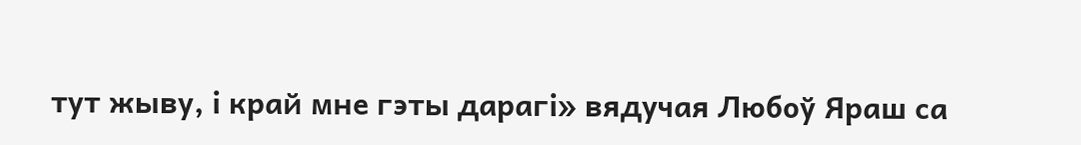тут жыву, і край мне гэты дарагі» вядучая Любоў Яраш са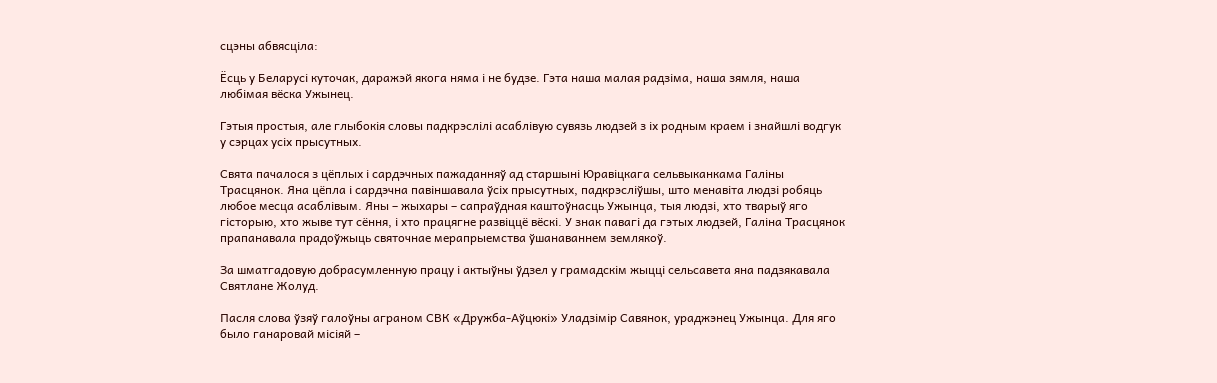сцэны абвясціла:

Ёсць у Беларусі куточак, даражэй якога няма і не будзе. Гэта наша малая радзіма, наша зямля, наша любімая вёска Ужынец.

Гэтыя простыя, але глыбокія словы падкрэслілі асаблівую сувязь людзей з іх родным краем і знайшлі водгук у сэрцах усіх прысутных.

Свята пачалося з цёплых і сардэчных пажаданняў ад старшыні Юравіцкага сельвыканкама Галіны Трасцянок. Яна цёпла і сардэчна павіншавала ўсіх прысутных, падкрэсліўшы, што менавіта людзі робяць любое месца асаблівым. Яны – жыхары – сапраўдная каштоўнасць Ужынца, тыя людзі, хто тварыў яго гісторыю, хто жыве тут сёння, і хто працягне развіццё вёскі. У знак павагі да гэтых людзей, Галіна Трасцянок прапанавала прадоўжыць святочнае мерапрыемства ўшанаваннем землякоў.

За шматгадовую добрасумленную працу і актыўны ўдзел у грамадскім жыцці сельсавета яна падзякавала Святлане Жолуд.

Пасля слова ўзяў галоўны аграном СВК «Дружба-Аўцюкі» Уладзімір Савянок, ураджэнец Ужынца. Для яго было ганаровай місіяй –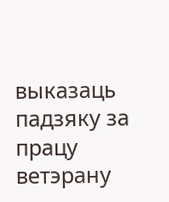выказаць падзяку за працу ветэрану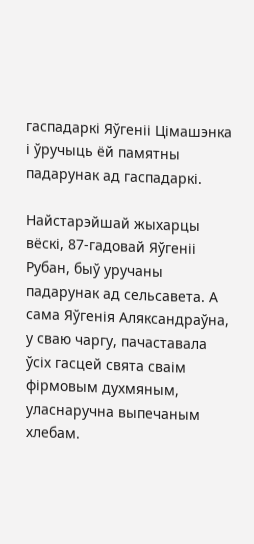гаспадаркі Яўгеніі Цімашэнка і ўручыць ёй памятны падарунак ад гаспадаркі.

Найстарэйшай жыхарцы вёскі, 87-гадовай Яўгеніі Рубан, быў уручаны падарунак ад сельсавета. А сама Яўгенія Аляксандраўна, у сваю чаргу, пачаставала ўсіх гасцей свята сваім фірмовым духмяным, уласнаручна выпечаным хлебам.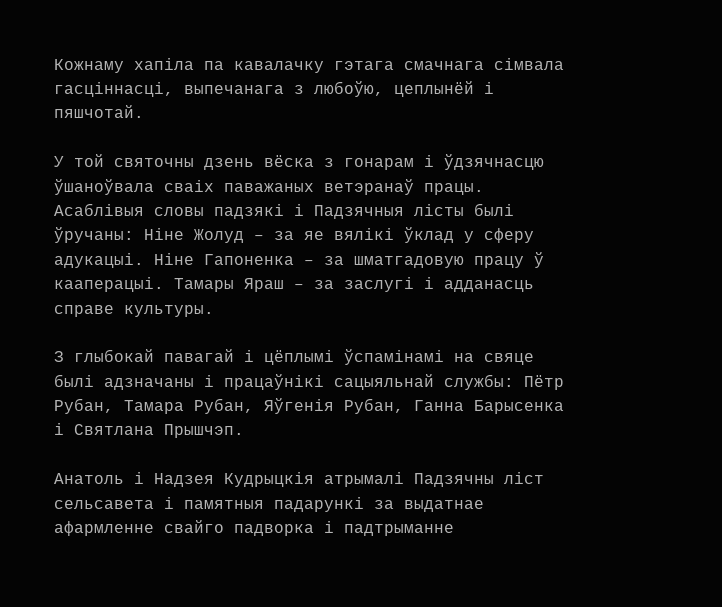Кожнаму хапіла па кавалачку гэтага смачнага сімвала гасціннасці, выпечанага з любоўю, цеплынёй і пяшчотай.

У той святочны дзень вёска з гонарам і ўдзячнасцю ўшаноўвала сваіх паважаных ветэранаў працы. Асаблівыя словы падзякі і Падзячныя лісты былі ўручаны: Ніне Жолуд – за яе вялікі ўклад у сферу адукацыі. Ніне Гапоненка – за шматгадовую працу ў кааперацыі. Тамары Яраш – за заслугі і адданасць справе культуры.

З глыбокай павагай і цёплымі ўспамінамі на свяце былі адзначаны і працаўнікі сацыяльнай службы: Пётр Рубан, Тамара Рубан, Яўгенія Рубан, Ганна Барысенка і Святлана Прышчэп.

Анатоль і Надзея Кудрыцкія атрымалі Падзячны ліст сельсавета і памятныя падарункі за выдатнае афармленне свайго падворка і падтрыманне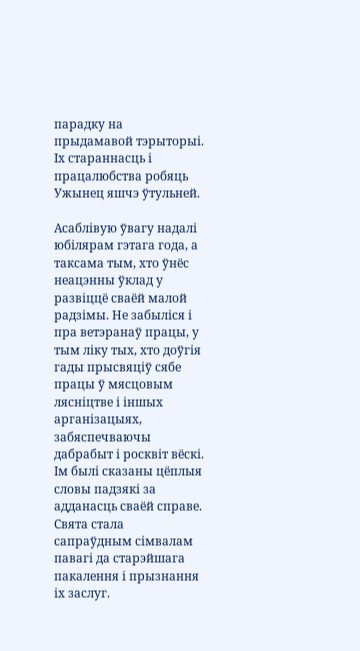парадку на прыдамавой тэрыторыі. Іх стараннасць і працалюбства робяць Ужынец яшчэ ўтульней.

Асаблівую ўвагу надалі юбілярам гэтага года, а таксама тым, хто ўнёс неацэнны ўклад у развіццё сваёй малой радзімы. Не забыліся і пра ветэранаў працы, у тым ліку тых, хто доўгія гады прысвяціў сябе працы ў мясцовым лясніцтве і іншых арганізацыях, забяспечваючы дабрабыт і росквіт вёскі. Ім былі сказаны цёплыя словы падзякі за адданасць сваёй справе. Свята стала сапраўдным сімвалам павагі да старэйшага пакалення і прызнання іх заслуг.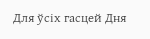Для ўсіх гасцей Дня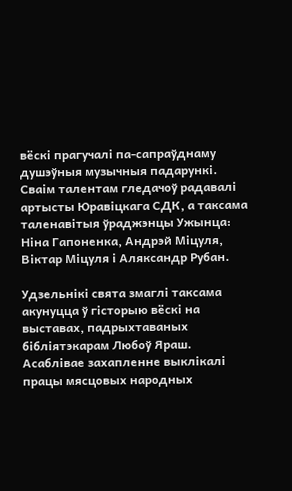вёскі прагучалі па-сапраўднаму душэўныя музычныя падарункі. Сваім талентам гледачоў радавалі артысты Юравіцкага СДК, а таксама таленавітыя ўраджэнцы Ужынца: Ніна Гапоненка, Андрэй Міцуля, Віктар Міцуля і Аляксандр Рубан.

Удзельнікі свята змаглі таксама акунуцца ў гісторыю вёскі на выставах, падрыхтаваных бібліятэкарам Любоў Яраш.  Асаблівае захапленне выклікалі працы мясцовых народных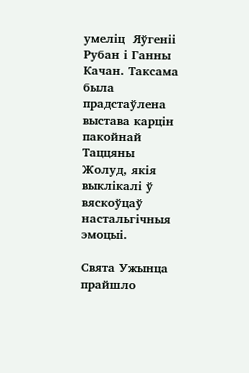умеліц  Яўгеніі Рубан і Ганны Качан. Таксама была прадстаўлена выстава карцін пакойнай Таццяны Жолуд, якія выклікалі ў вяскоўцаў настальгічныя эмоцыі.

Свята Ужынца прайшло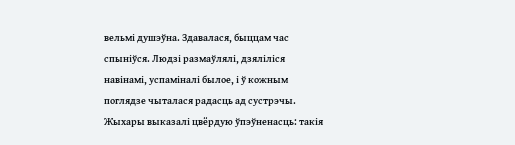вельмі душэўна. Здавалася, быццам час спыніўся. Людзі размаўлялі, дзяліліся навінамі, успаміналі былое, і ў кожным поглядзе чыталася радасць ад сустрэчы. Жыхары выказалі цвёрдую ўпэўненасць: такія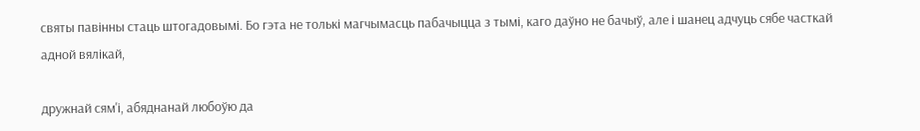святы павінны стаць штогадовымі. Бо гэта не толькі магчымасць пабачыцца з тымі, каго даўно не бачыў, але і шанец адчуць сябе часткай адной вялікай,

дружнай сям'і, абяднанай любоўю да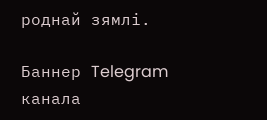роднай зямлі.

Баннер Telegram канала